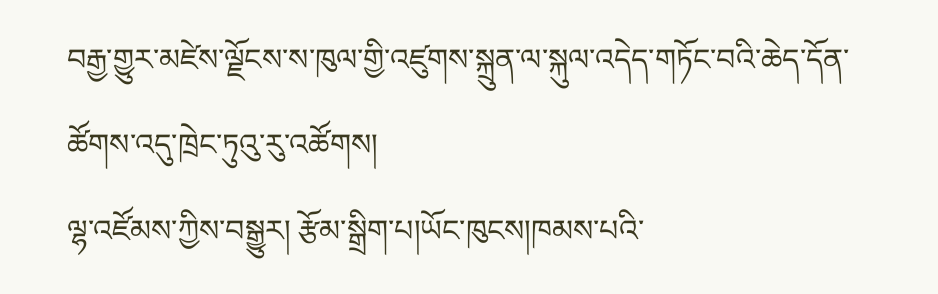བརྒྱ་གྱུར་མཛེས་ལྗོངས་ས་ཁུལ་གྱི་འཛུགས་སྐྲུན་ལ་སྐུལ་འདེད་གཏོང་བའི་ཆེད་དོན་ཚོགས་འདུ་ཁྲེང་ཏུའུ་རུ་འཚོགས།
ལྷ་འཛོམས་ཀྱིས་བསྒྱུར། རྩོམ་སྒྲིག་པ།ཡོང་ཁུངས།ཁམས་པའི་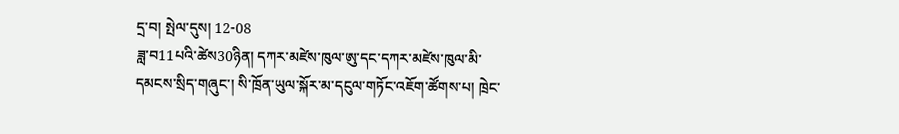དྲ་བ། སྤེལ་དུས། 12-08
ཟླ་བ11པའི་ཚེས30ཉིན། དཀར་མཛེས་ཁུལ་ཨུ་དང་དཀར་མཛེས་ཁུལ་མི་དམངས་སྲིད་གཞུང་། སི་ཁྲོན་ཡུལ་སྐོར་མ་དངུལ་གཏོང་འཇོག་ཚོགས་པ། ཁྲེང་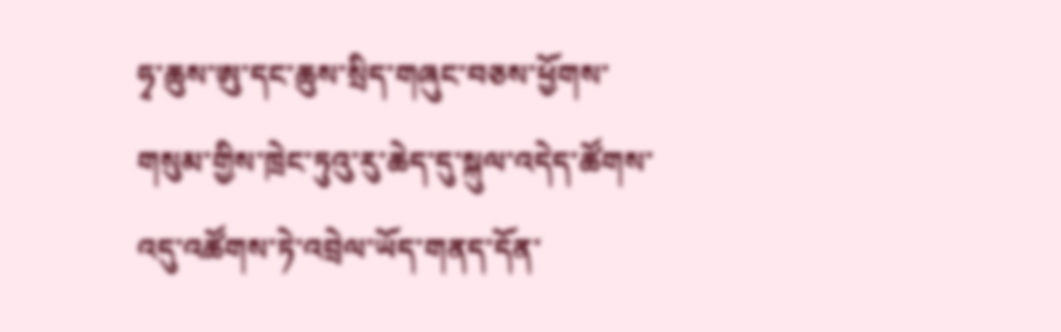ཧྭ་ཆུས་ཨུ་དང་ཆུས་སྲིད་གཞུང་བཅས་ཕྱོགས་གསུམ་གྱིས་ཁྲེང་ཏུའུ་རུ་ཆེད་དུ་སྐུལ་འདེད་ཚོགས་འདུ་འཚོགས་ཏེ་འབྲེལ་ཡོད་གནད་དོན་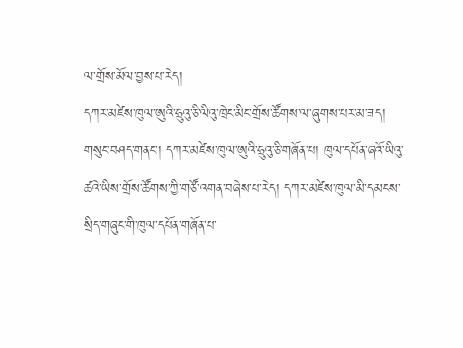ལ་གྲོས་མོལ་བྱས་པ་རེད།
དཀར་མཛེས་ཁུལ་ཨུའི་ཧྲུའུ་ཅི་ལིའུ་ཁྲེང་མིང་གྲོས་ཚོགས་ལ་ཞུགས་པར་མ་ཟད། གསུང་བཤད་གནང་། དཀར་མཛེས་ཁུལ་ཨུའི་ཧྲུའུ་ཅི་གཞོན་པ། ཁུལ་དཔོན་ཞའོ་ཡིའུ་ཚའེ་ཡིས་གྲོས་ཚོགས་ཀྱི་གཙོ་འགན་བཞེས་པ་རེད། དཀར་མཛེས་ཁུལ་མི་དམངས་སྲིད་གཞུང་གི་ཁུལ་དཔོན་གཞོན་པ་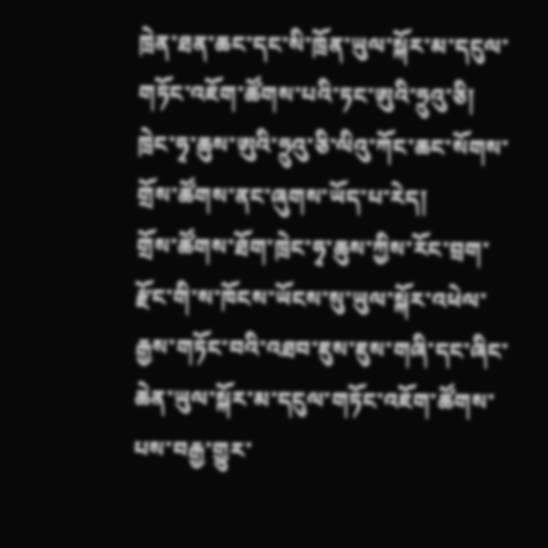ཁྲེན་ཐན་ཆང་དང་སི་ཁྲོན་ཡུལ་སྐོར་མ་དངུལ་གཏོང་འཇོག་ཚོགས་པའི་ཏང་ཨུའི་ཧྲུའུ་ཅི། ཁྲེང་ཧྭ་ཆུས་ཨུའི་ཧྲུའུ་ཅི་ལིའུ་ཀོང་ཆང་སོགས་གྲོས་ཚོགས་ནང་ཞུགས་ཡོད་པ་རེད།
གྲོས་ཚོགས་ཐོག་ཁྲེང་ཧྭ་ཆུས་ཀྱིས་རོང་བྲག་རྫོང་གི་ས་ཁོངས་ཡོངས་སུ་ཡུལ་སྐོར་འཕེལ་རྒྱས་གཏོང་བའི་འཐབ་ཇུས་ཇུས་གཞི་དང་ཞིང་ཆེན་ཡུལ་སྐོར་མ་དངུལ་གཏོང་འཇོག་ཚོགས་པས་བརྒྱ་གྱུར་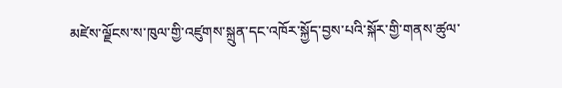མཛེས་ལྗོངས་ས་ཁུལ་གྱི་འཛུགས་སྐྲུན་དང་འཁོར་སྐྱོད་བྱས་པའི་སྐོར་གྱི་གནས་ཚུལ་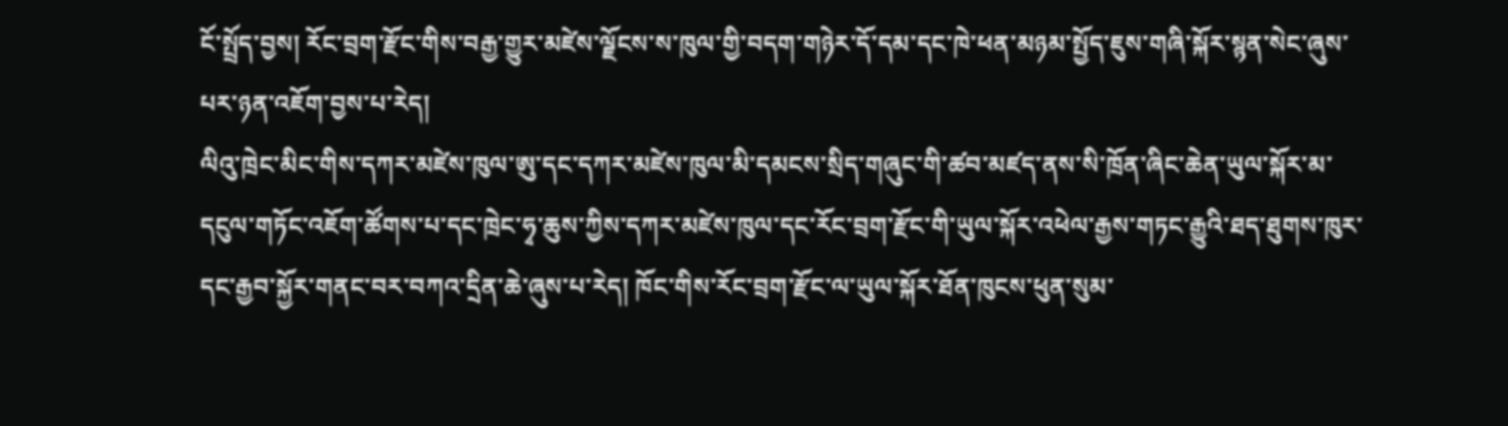ངོ་སྤྲོད་བྱས། རོང་བྲག་རྫོང་གིས་བརྒྱ་གྱུར་མཛེས་ལྗོངས་ས་ཁུལ་གྱི་བདག་གཉེར་དོ་དམ་དང་ཁེ་ཕན་མཉམ་སྤྱོད་ཇུས་གཞི་སྐོར་སྙན་སེང་ཞུས་པར་ཉན་འཇོག་བྱས་པ་རེད།
ལིའུ་ཁྲེང་མིང་གིས་དཀར་མཛེས་ཁུལ་ཨུ་དང་དཀར་མཛེས་ཁུལ་མི་དམངས་སྲིད་གཞུང་གི་ཚབ་མཛད་ནས་སི་ཁྲོན་ཞིང་ཆེན་ཡུལ་སྐོར་མ་དངུལ་གཏོང་འཇོག་ཚོགས་པ་དང་ཁྲེང་ཧྭ་ཆུས་ཀྱིས་དཀར་མཛེས་ཁུལ་དང་རོང་བྲག་རྫོང་གི་ཡུལ་སྐོར་འཕེལ་རྒྱས་གཏང་རྒྱུའི་ཐད་ཐུགས་ཁུར་དང་རྒྱབ་སྐྱོར་གནང་བར་བཀའ་དྲིན་ཆེ་ཞུས་པ་རེད། ཁོང་གིས་རོང་བྲག་རྫོང་ལ་ཡུལ་སྐོར་ཐོན་ཁུངས་ཕུན་སུམ་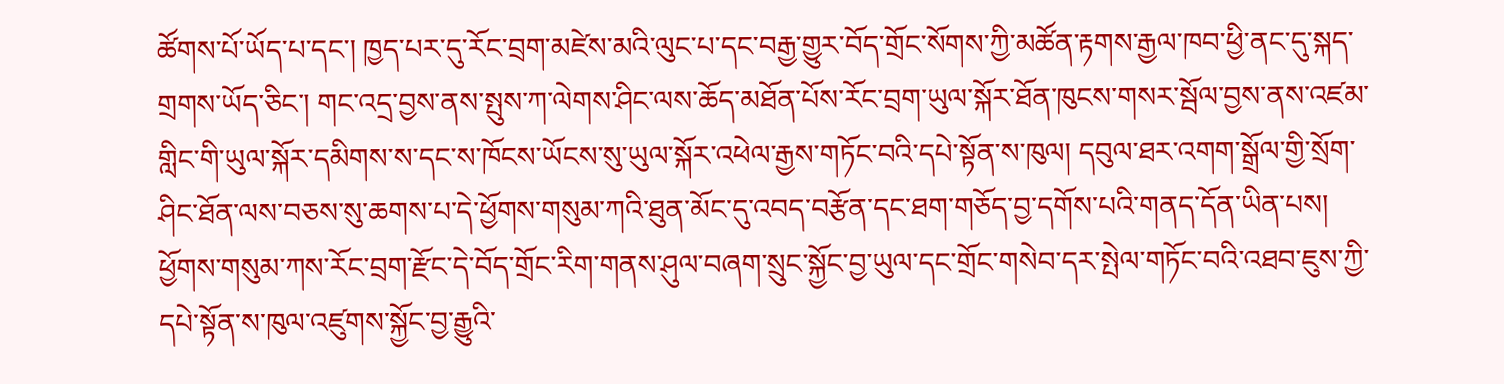ཚོགས་པོ་ཡོད་པ་དང་། ཁྱད་པར་དུ་རོང་བྲག་མཛེས་མའི་ལུང་པ་དང་བརྒྱ་གྱུར་བོད་གྲོང་སོགས་ཀྱི་མཚོན་རྟགས་རྒྱལ་ཁབ་ཕྱི་ནང་དུ་སྐད་གྲགས་ཡོད་ཅིང་། གང་འདྲ་བྱས་ནས་སྤུས་ཀ་ལེགས་ཤིང་ལས་ཆོད་མཐོན་པོས་རོང་བྲག་ཡུལ་སྐོར་ཐོན་ཁུངས་གསར་སྦོལ་བྱས་ནས་འཛམ་གླིང་གི་ཡུལ་སྐོར་དམིགས་ས་དང་ས་ཁོངས་ཡོངས་སུ་ཡུལ་སྐོར་འཕེལ་རྒྱས་གཏོང་བའི་དཔེ་སྟོན་ས་ཁུལ། དབུལ་ཐར་འགག་སྒྲོལ་གྱི་སྲོག་ཤིང་ཐོན་ལས་བཅས་སུ་ཆགས་པ་དེ་ཕྱོགས་གསུམ་ཀའི་ཐུན་མོང་དུ་འབད་བརྩོན་དང་ཐག་གཅོད་བྱ་དགོས་པའི་གནད་དོན་ཡིན་པས། ཕྱོགས་གསུམ་ཀས་རོང་བྲག་རྫོང་དེ་བོད་གྲོང་རིག་གནས་ཤུལ་བཞག་སྲུང་སྐྱོང་བྱ་ཡུལ་དང་གྲོང་གསེབ་དར་སྤེལ་གཏོང་བའི་འཐབ་ཇུས་ཀྱི་དཔེ་སྟོན་ས་ཁུལ་འཛུགས་སྐྱོང་བྱ་རྒྱུའི་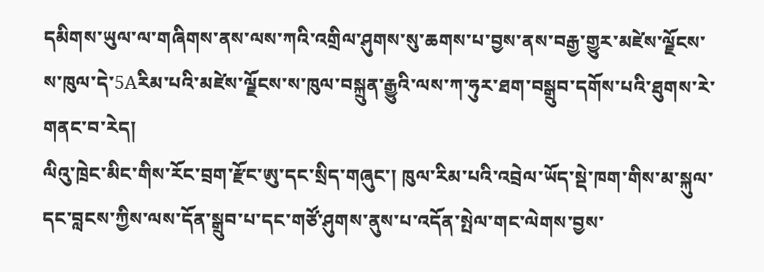དམིགས་ཡུལ་ལ་གཞིགས་ནས་ལས་ཀའི་འགྲིལ་ཤུགས་སུ་ཆགས་པ་བྱས་ནས་བརྒྱ་གྱུར་མཛེས་ལྗོངས་ས་ཁུལ་དེ་5Aརིམ་པའི་མཛེས་ལྗོངས་ས་ཁུལ་བསྐྲུན་རྒྱུའི་ལས་ཀ་ཧུར་ཐག་བསྒྲུབ་དགོས་པའི་ཐུགས་རེ་གནང་བ་རེད།
ལིའུ་ཁྲེང་མིང་གིས་རོང་བྲག་རྫོང་ཨུ་དང་སྲིད་གཞུང་། ཁུལ་རིམ་པའི་འབྲེལ་ཡོད་སྡེ་ཁག་གིས་མ་སྐུལ་དང་བླངས་ཀྱིས་ལས་དོན་སྒྲུབ་པ་དང་གཙོ་ཤུགས་ནུས་པ་འདོན་སྤེལ་གང་ལེགས་བྱས་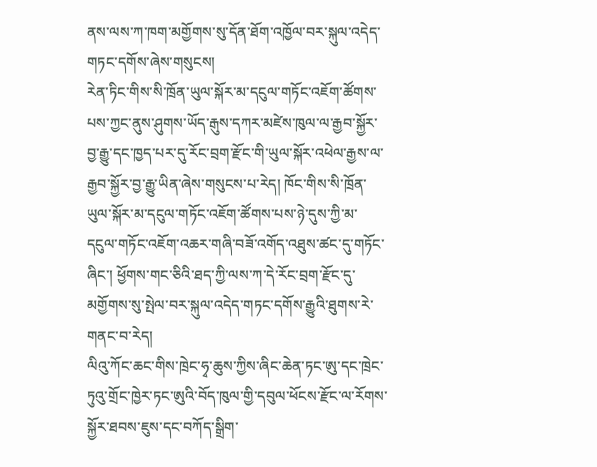ནས་ལས་ཀ་ཁག་མགྱོགས་སུ་དོན་ཐོག་འཁྱོལ་བར་སྐུལ་འདེད་གཏང་དགོས་ཞེས་གསུངས།
རེན་ཏིང་གིས་སི་ཁྲོན་ཡུལ་སྐོར་མ་དངུལ་གཏོང་འཇོག་ཚོགས་པས་ཀྱང་ནུས་ཤུགས་ཡོད་རྒུས་དཀར་མཛེས་ཁུལ་ལ་རྒྱབ་སྐྱོར་བྱ་རྒྱུ་དང་ཁྱད་པར་དུ་རོང་བྲག་རྫོང་གི་ཡུལ་སྐོར་འཕེལ་རྒྱས་ལ་རྒྱབ་སྐྱོར་བྱ་རྒྱུ་ཡིན་ཞེས་གསུངས་པ་རེད། ཁོང་གིས་སི་ཁྲོན་ཡུལ་སྐོར་མ་དངུལ་གཏོང་འཇོག་ཚོགས་པས་ཉེ་དུས་ཀྱི་མ་དངུལ་གཏོང་འཇོག་འཆར་གཞི་བཟོ་འགོད་འཐུས་ཚང་དུ་གཏོང་ཞིང་། ཕྱོགས་གང་ཅིའི་ཐད་ཀྱི་ལས་ཀ་དེ་རོང་བྲག་རྫོང་དུ་མགྱོགས་སུ་སྤེལ་བར་སྐུལ་འདེད་གཏང་དགོས་རྒྱུའི་ཐུགས་རེ་གནང་བ་རེད།
ལིའུ་ཀོང་ཆང་གིས་ཁྲེང་ཧྭ་ཆུས་ཀྱིས་ཞིང་ཆེན་ཏང་ཨུ་དང་ཁྲེང་ཏུའུ་གྲོང་ཁྱེར་ཏང་ཨུའི་བོད་ཁུལ་གྱི་དབུལ་ཕོངས་རྫོང་ལ་རོགས་སྐྱོར་ཐབས་ཇུས་དང་བཀོད་སྒྲིག་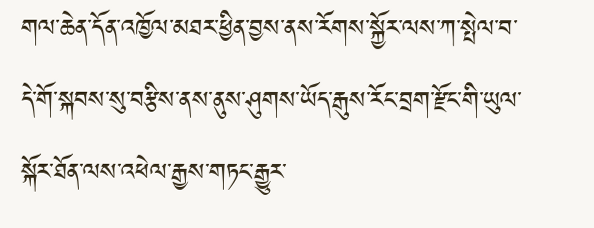གལ་ཆེན་དོན་འཁྱོལ་མཐར་ཕྱིན་བྱས་ནས་རོགས་སྐྱོར་ལས་ཀ་སྤེལ་བ་དེ་གོ་སྐབས་སུ་བརྩིས་ནས་ནུས་ཤུགས་ཡོད་རྒུས་རོང་བྲག་རྫོང་གི་ཡུལ་སྐོར་ཐོན་ལས་འཕེལ་རྒྱས་གཏང་རྒྱུར་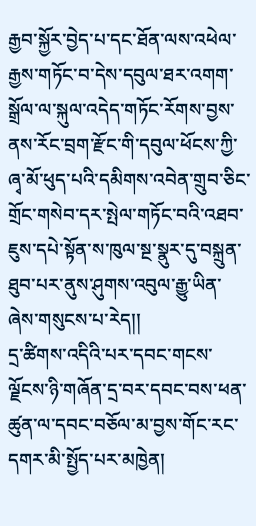རྒྱབ་སྐྱོར་བྱེད་པ་དང་ཐོན་ལས་འཕེལ་རྒྱས་གཏོང་བ་དེས་དབུལ་ཐར་འགག་སྒྲོལ་ལ་སྐུལ་འདེད་གཏོང་རོགས་བྱས་ནས་རོང་བྲག་རྫོང་གི་དབུལ་ཕོངས་ཀྱི་ཞྭ་མོ་ཕུད་པའི་དམིགས་འབེན་གྲུབ་ཅིང་གྲོང་གསེབ་དར་སྤེལ་གཏོང་བའི་འཐབ་ཇུས་དཔེ་སྟོན་ས་ཁུལ་སྔ་སྣུར་དུ་བསྐྲུན་ཐུབ་པར་ནུས་ཤུགས་འབུལ་རྒྱུ་ཡིན་ཞེས་གསུངས་པ་རེད།།
དྲ་ཚིགས་འདིའི་པར་དབང་གངས་ལྗོངས་ཉི་གཞོན་དྲ་བར་དབང་བས་ཕན་ཚུན་ལ་དབང་བཅོལ་མ་བྱས་གོང་རང་དགར་མི་སྤྱོད་པར་མཁྱེན།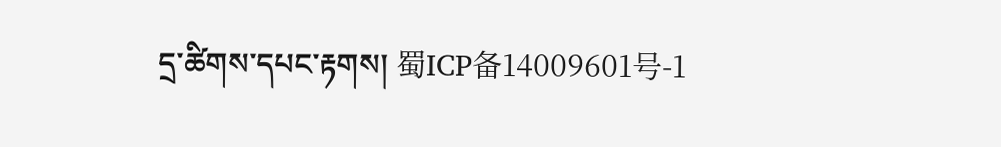དྲ་ཚིགས་དཔང་རྟགས། 蜀ICP备14009601号-1